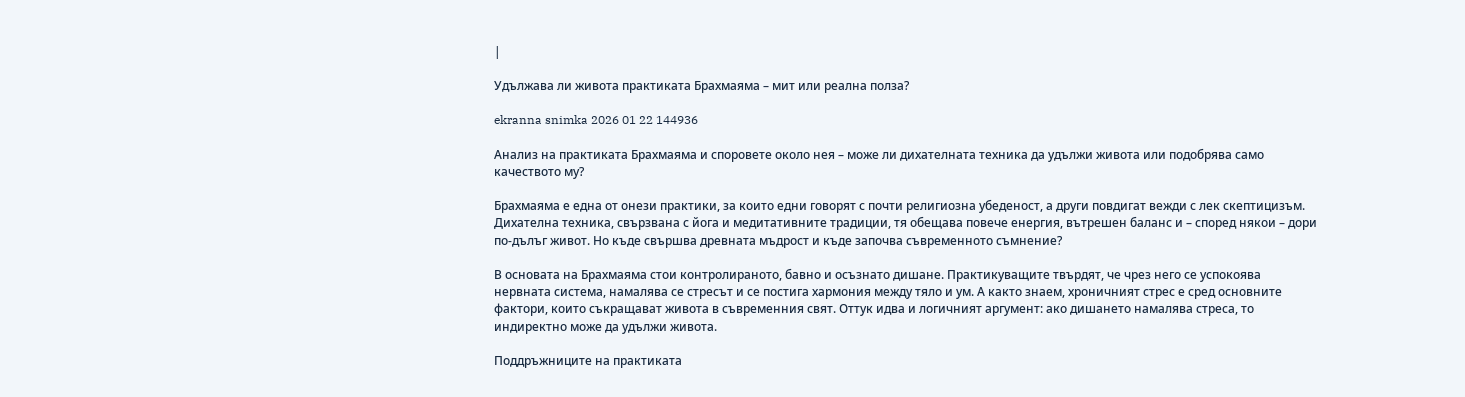|

Удължава ли живота практиката Брахмаяма – мит или реална полза?

ekranna snimka 2026 01 22 144936

Анализ на практиката Брахмаяма и споровете около нея – може ли дихателната техника да удължи живота или подобрява само качеството му?

Брахмаяма е една от онези практики, за които едни говорят с почти религиозна убеденост, а други повдигат вежди с лек скептицизъм. Дихателна техника, свързвана с йога и медитативните традиции, тя обещава повече енергия, вътрешен баланс и – според някои – дори по-дълъг живот. Но къде свършва древната мъдрост и къде започва съвременното съмнение?

В основата на Брахмаяма стои контролираното, бавно и осъзнато дишане. Практикуващите твърдят, че чрез него се успокоява нервната система, намалява се стресът и се постига хармония между тяло и ум. А както знаем, хроничният стрес е сред основните фактори, които съкращават живота в съвременния свят. Оттук идва и логичният аргумент: ако дишането намалява стреса, то индиректно може да удължи живота.

Поддръжниците на практиката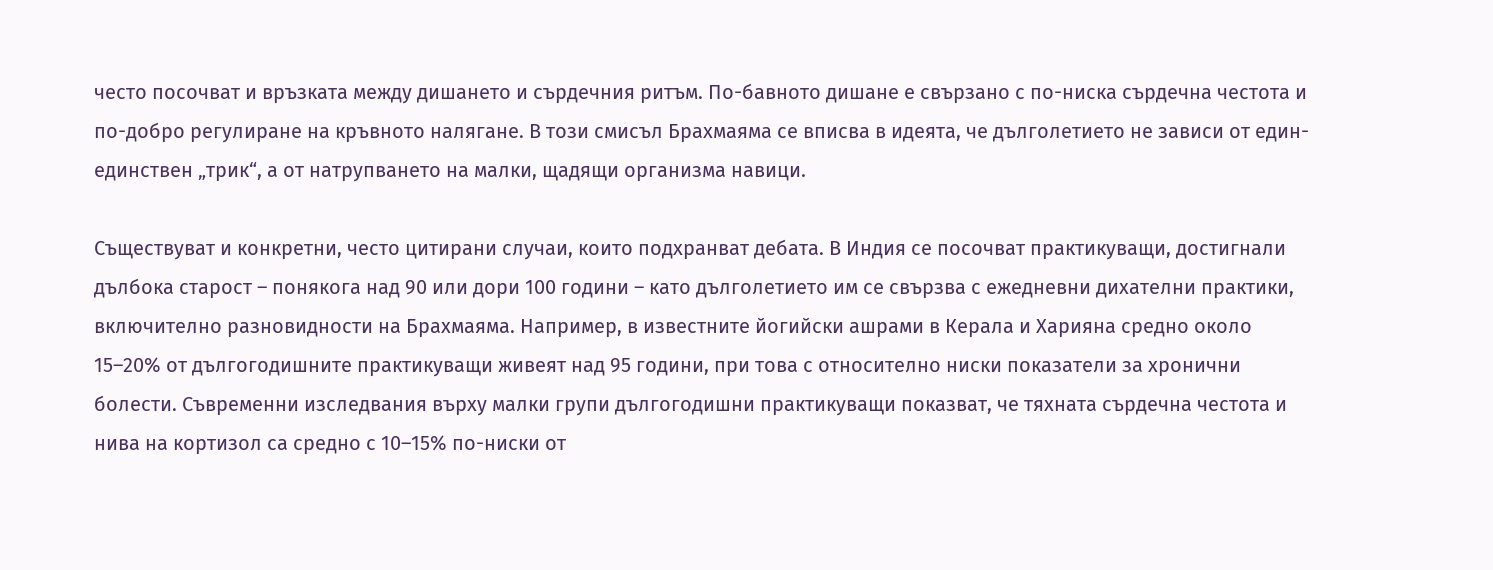често посочват и връзката между дишането и сърдечния ритъм. По-бавното дишане е свързано с по-ниска сърдечна честота и по-добро регулиране на кръвното налягане. В този смисъл Брахмаяма се вписва в идеята, че дълголетието не зависи от един-единствен „трик“, а от натрупването на малки, щадящи организма навици.

Съществуват и конкретни, често цитирани случаи, които подхранват дебата. В Индия се посочват практикуващи, достигнали дълбока старост – понякога над 90 или дори 100 години – като дълголетието им се свързва с ежедневни дихателни практики, включително разновидности на Брахмаяма. Например, в известните йогийски ашрами в Керала и Харияна средно около 15–20% от дългогодишните практикуващи живеят над 95 години, при това с относително ниски показатели за хронични болести. Съвременни изследвания върху малки групи дългогодишни практикуващи показват, че тяхната сърдечна честота и нива на кортизол са средно с 10–15% по-ниски от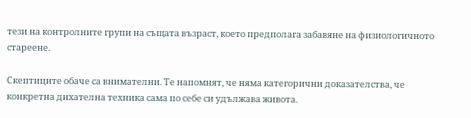тези на контролните групи на същата възраст, което предполага забавяне на физиологичното стареене.

Скептиците обаче са внимателни. Те напомнят, че няма категорични доказателства, че конкретна дихателна техника сама по себе си удължава живота.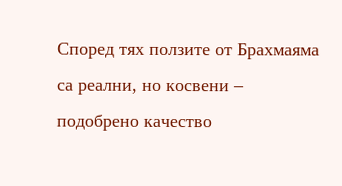Според тях ползите от Брахмаяма са реални, но косвени – подобрено качество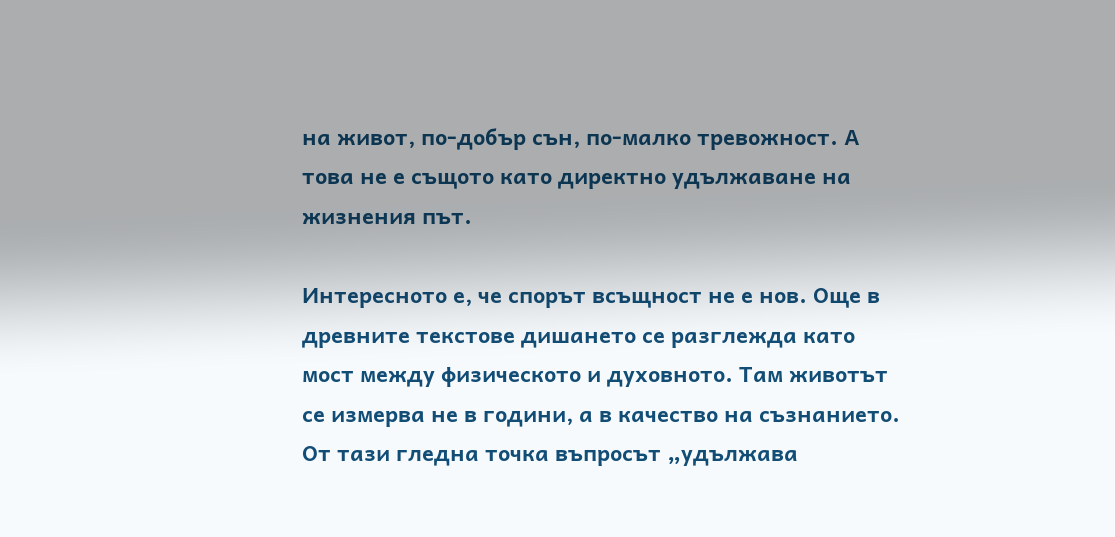на живот, по-добър сън, по-малко тревожност. А това не е същото като директно удължаване на жизнения път.

Интересното е, че спорът всъщност не е нов. Още в древните текстове дишането се разглежда като мост между физическото и духовното. Там животът се измерва не в години, а в качество на съзнанието. От тази гледна точка въпросът „удължава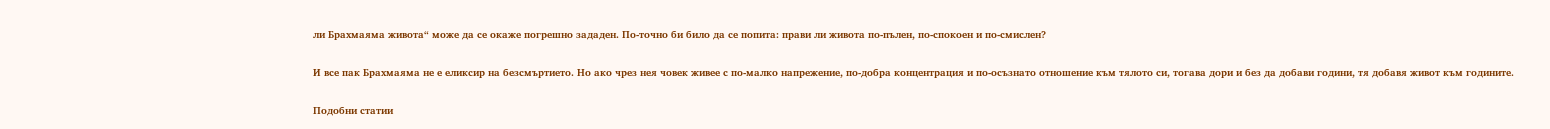ли Брахмаяма живота“ може да се окаже погрешно зададен. По-точно би било да се попита: прави ли живота по-пълен, по-спокоен и по-смислен?

И все пак Брахмаяма не е еликсир на безсмъртието. Но ако чрез нея човек живее с по-малко напрежение, по-добра концентрация и по-осъзнато отношение към тялото си, тогава дори и без да добави години, тя добавя живот към годините.

Подобни статии